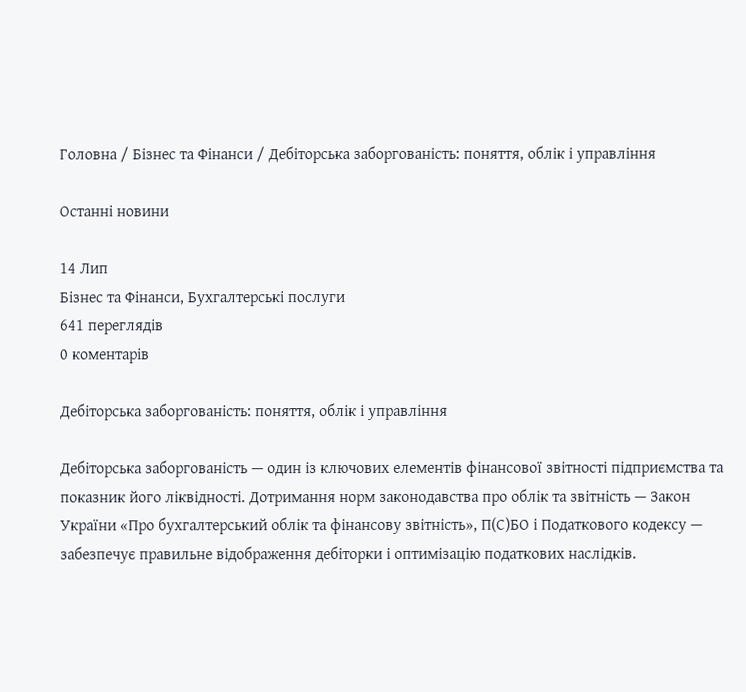Головна / Бізнес та Фінанси / Дебіторська заборгованість: поняття, облік і управління

Останні новини

14 Лип
Бізнес та Фінанси, Бухгалтерські послуги
641 переглядів
0 коментарів

Дебіторська заборгованість: поняття, облік і управління

Дебіторська заборгованість — один із ключових елементів фінансової звітності підприємства та показник його ліквідності. Дотримання норм законодавства про облік та звітність — Закон України «Про бухгалтерський облік та фінансову звітність», П(С)БО і Податкового кодексу — забезпечує правильне відображення дебіторки і оптимізацію податкових наслідків.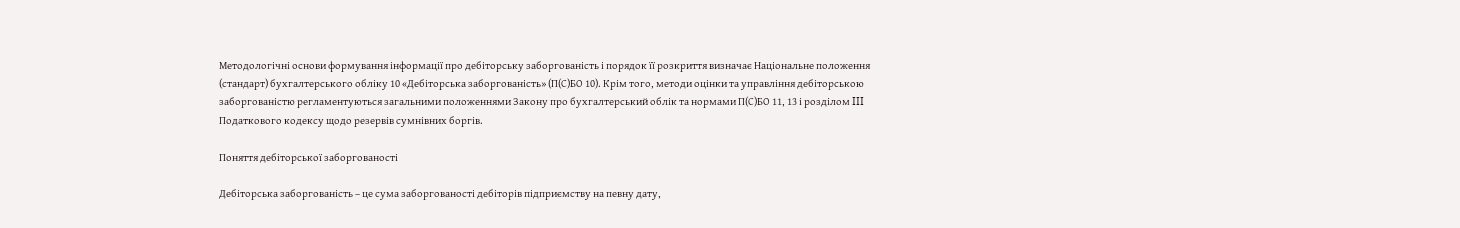Методологічні основи формування інформації про дебіторську заборгованість і порядок її розкриття визначає Національне положення (стандарт) бухгалтерського обліку 10 «Дебіторська заборгованість» (П(С)БО 10). Крім того, методи оцінки та управління дебіторською заборгованістю регламентуються загальними положеннями Закону про бухгалтерський облік та нормами П(С)БО 11, 13 і розділом III Податкового кодексу щодо резервів сумнівних боргів.

Поняття дебіторської заборгованості

Дебіторська заборгованість – це сума заборгованості дебіторів підприємству на певну дату,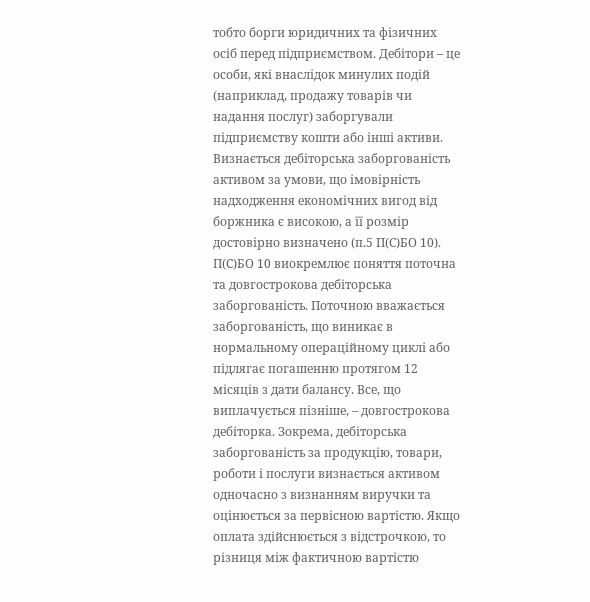тобто борги юридичних та фізичних осіб перед підприємством. Дебітори – це особи, які внаслідок минулих подій (наприклад, продажу товарів чи надання послуг) заборгували підприємству кошти або інші активи. Визнається дебіторська заборгованість активом за умови, що імовірність надходження економічних вигод від боржника є високою, а її розмір достовірно визначено (п.5 П(С)БО 10). П(С)БО 10 виокремлює поняття поточна та довгострокова дебіторська заборгованість. Поточною вважається заборгованість, що виникає в нормальному операційному циклі або підлягає погашенню протягом 12 місяців з дати балансу. Все, що виплачується пізніше, – довгострокова дебіторка. Зокрема, дебіторська заборгованість за продукцію, товари, роботи і послуги визнається активом одночасно з визнанням виручки та оцінюється за первісною вартістю. Якщо оплата здійснюється з відстрочкою, то різниця між фактичною вартістю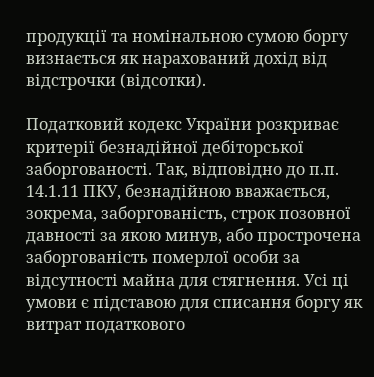продукції та номінальною сумою боргу визнається як нарахований дохід від відстрочки (відсотки).

Податковий кодекс України розкриває критерії безнадійної дебіторської заборгованості. Так, відповідно до п.п. 14.1.11 ПКУ, безнадійною вважається, зокрема, заборгованість, строк позовної давності за якою минув, або прострочена заборгованість померлої особи за відсутності майна для стягнення. Усі ці умови є підставою для списання боргу як витрат податкового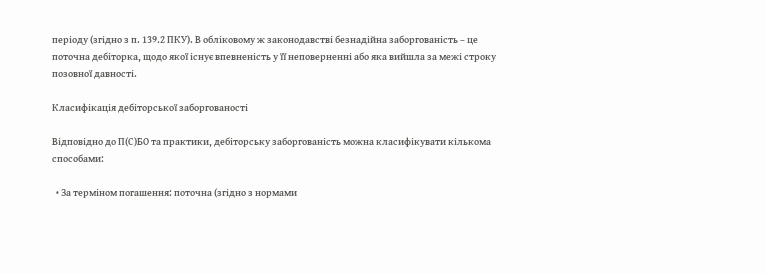періоду (згідно з п. 139.2 ПКУ). В обліковому ж законодавстві безнадійна заборгованість – це поточна дебіторка, щодо якої існує впевненість у її неповерненні або яка вийшла за межі строку позовної давності.

Класифікація дебіторської заборгованості

Відповідно до П(С)БО та практики, дебіторську заборгованість можна класифікувати кількома способами:

  • За терміном погашення: поточна (згідно з нормами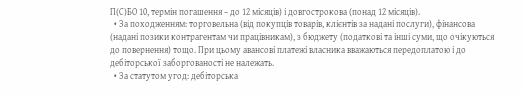П(С)БО 10, термін погашення – до 12 місяців) і довгострокова (понад 12 місяців).
  • За походженням: торговельна (від покупців товарів, клієнтів за надані послуги), фінансова (надані позики контрагентам чи працівникам), з бюджету (податкові та інші суми, що очікуються до повернення) тощо. При цьому авансові платежі власника вважаються передоплатою і до дебіторської заборгованості не належать.
  • За статутом угод: дебіторська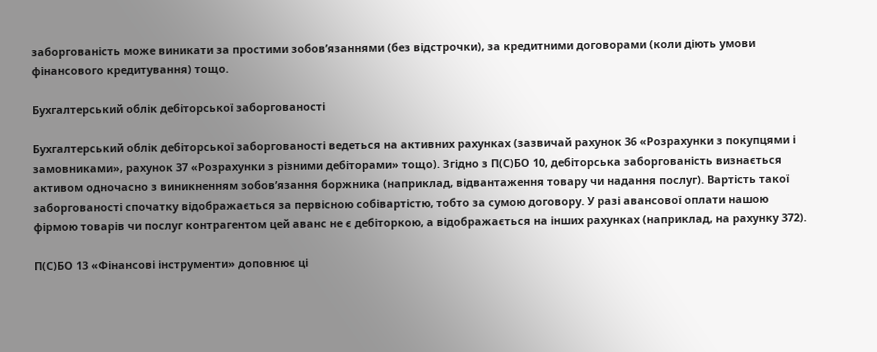заборгованість може виникати за простими зобов’язаннями (без відстрочки), за кредитними договорами (коли діють умови фінансового кредитування) тощо.

Бухгалтерський облік дебіторської заборгованості

Бухгалтерський облік дебіторської заборгованості ведеться на активних рахунках (зазвичай рахунок 36 «Розрахунки з покупцями і замовниками», рахунок 37 «Розрахунки з різними дебіторами» тощо). Згідно з П(С)БО 10, дебіторська заборгованість визнається активом одночасно з виникненням зобов’язання боржника (наприклад, відвантаження товару чи надання послуг). Вартість такої заборгованості спочатку відображається за первісною собівартістю, тобто за сумою договору. У разі авансової оплати нашою фірмою товарів чи послуг контрагентом цей аванс не є дебіторкою, а відображається на інших рахунках (наприклад, на рахунку 372).

П(С)БО 13 «Фінансові інструменти» доповнює ці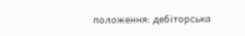положення: дебіторська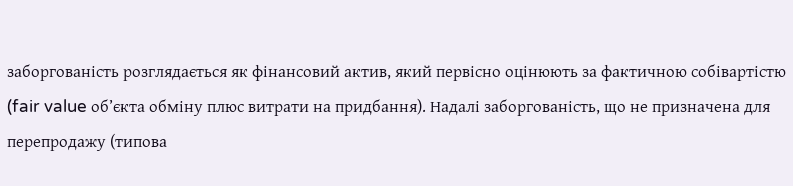заборгованість розглядається як фінансовий актив, який первісно оцінюють за фактичною собівартістю (fair value об’єкта обміну плюс витрати на придбання). Надалі заборгованість, що не призначена для перепродажу (типова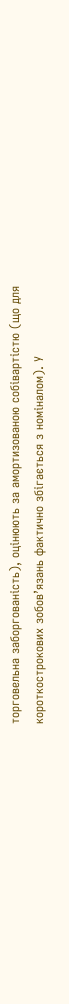торговельна заборгованість), оцінюють за амортизованою собівартістю (що для короткострокових зобов’язань фактично збігається з номіналом). У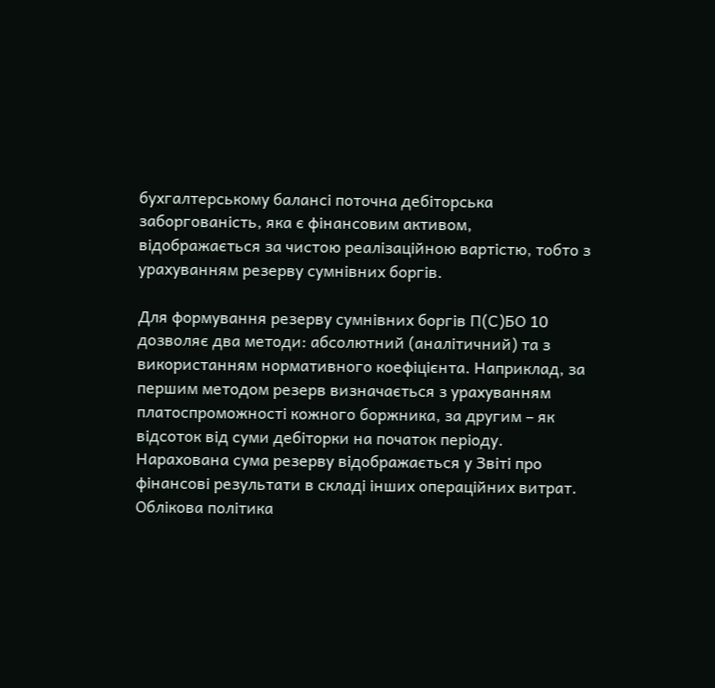бухгалтерському балансі поточна дебіторська заборгованість, яка є фінансовим активом, відображається за чистою реалізаційною вартістю, тобто з урахуванням резерву сумнівних боргів.

Для формування резерву сумнівних боргів П(С)БО 10 дозволяє два методи: абсолютний (аналітичний) та з використанням нормативного коефіцієнта. Наприклад, за першим методом резерв визначається з урахуванням платоспроможності кожного боржника, за другим – як відсоток від суми дебіторки на початок періоду. Нарахована сума резерву відображається у Звіті про фінансові результати в складі інших операційних витрат. Облікова політика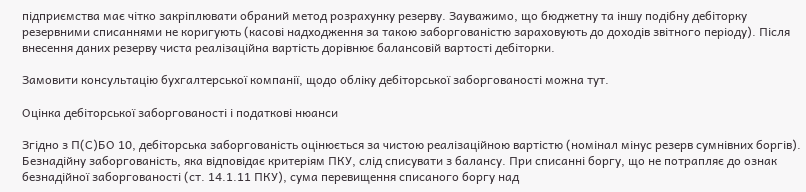підприємства має чітко закріплювати обраний метод розрахунку резерву. Зауважимо, що бюджетну та іншу подібну дебіторку резервними списаннями не коригують (касові надходження за такою заборгованістю зараховують до доходів звітного періоду). Після внесення даних резерву чиста реалізаційна вартість дорівнює балансовій вартості дебіторки.

Замовити консультацію бухгалтерської компанії, щодо обліку дебіторської заборгованості можна тут.

Оцінка дебіторської заборгованості і податкові нюанси

Згідно з П(С)БО 10, дебіторська заборгованість оцінюється за чистою реалізаційною вартістю (номінал мінус резерв сумнівних боргів). Безнадійну заборгованість, яка відповідає критеріям ПКУ, слід списувати з балансу. При списанні боргу, що не потрапляє до ознак безнадійної заборгованості (ст. 14.1.11 ПКУ), сума перевищення списаного боргу над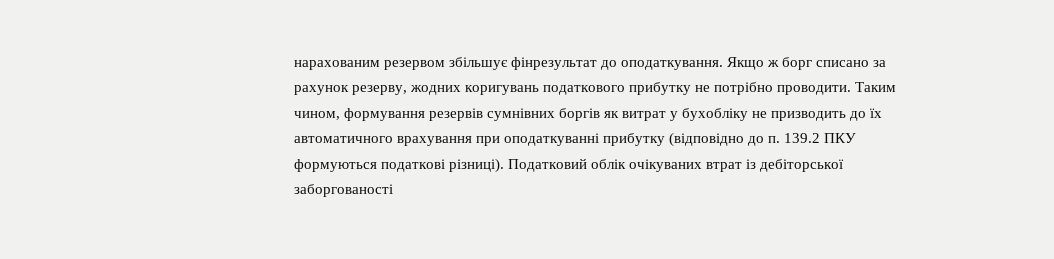нарахованим резервом збільшує фінрезультат до оподаткування. Якщо ж борг списано за рахунок резерву, жодних коригувань податкового прибутку не потрібно проводити. Таким чином, формування резервів сумнівних боргів як витрат у бухобліку не призводить до їх автоматичного врахування при оподаткуванні прибутку (відповідно до п. 139.2 ПКУ формуються податкові різниці). Податковий облік очікуваних втрат із дебіторської заборгованості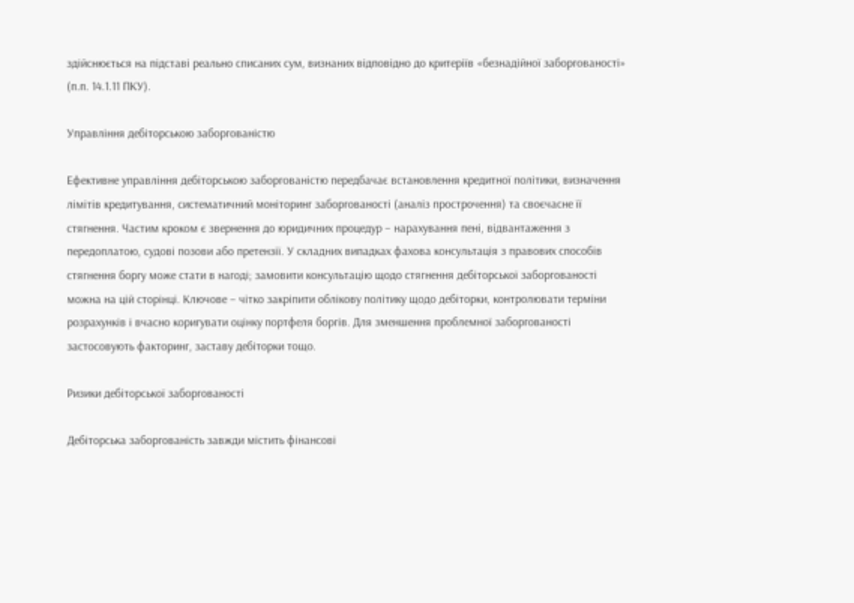здійснюється на підставі реально списаних сум, визнаних відповідно до критеріїв «безнадійної заборгованості» (п.п. 14.1.11 ПКУ).

Управління дебіторською заборгованістю

Ефективне управління дебіторською заборгованістю передбачає встановлення кредитної політики, визначення лімітів кредитування, систематичний моніторинг заборгованості (аналіз прострочення) та своєчасне її стягнення. Частим кроком є звернення до юридичних процедур – нарахування пені, відвантаження з передоплатою, судові позови або претензії. У складних випадках фахова консультація з правових способів стягнення боргу може стати в нагоді; замовити консультацію щодо стягнення дебіторської заборгованості можна на цій сторінці. Ключове – чітко закріпити облікову політику щодо дебіторки, контролювати терміни розрахунків і вчасно коригувати оцінку портфеля боргів. Для зменшення проблемної заборгованості застосовують факторинг, заставу дебіторки тощо.

Ризики дебіторської заборгованості

Дебіторська заборгованість завжди містить фінансові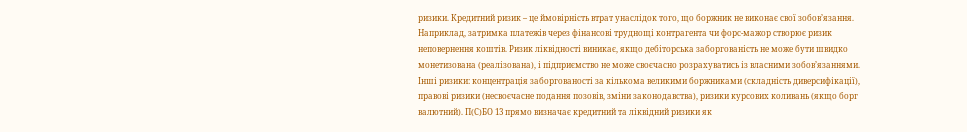ризики. Кредитний ризик – це ймовірність втрат унаслідок того, що боржник не виконає свої зобов’язання. Наприклад, затримка платежів через фінансові труднощі контрагента чи форс-мажор створює ризик неповернення коштів. Ризик ліквідності виникає, якщо дебіторська заборгованість не може бути швидко монетизована (реалізована), і підприємство не може своєчасно розрахуватись із власними зобов’язаннями. Інші ризики: концентрація заборгованості за кількома великими боржниками (складність диверсифікації), правові ризики (несвоєчасне подання позовів, зміни законодавства), ризики курсових коливань (якщо борг валютний). П(С)БО 13 прямо визначає кредитний та ліквідний ризики як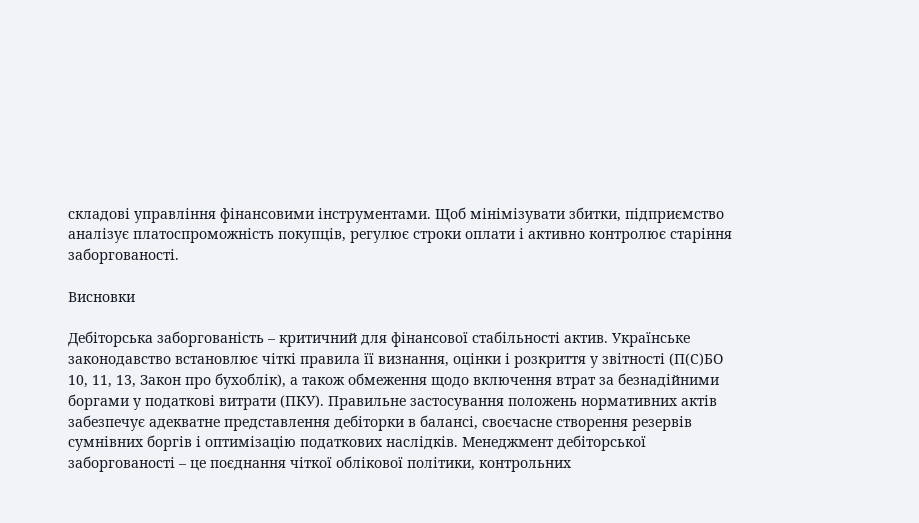складові управління фінансовими інструментами. Щоб мінімізувати збитки, підприємство аналізує платоспроможність покупців, регулює строки оплати і активно контролює старіння заборгованості.

Висновки

Дебіторська заборгованість – критичний для фінансової стабільності актив. Українське законодавство встановлює чіткі правила її визнання, оцінки і розкриття у звітності (П(С)БО 10, 11, 13, Закон про бухоблік), а також обмеження щодо включення втрат за безнадійними боргами у податкові витрати (ПКУ). Правильне застосування положень нормативних актів забезпечує адекватне представлення дебіторки в балансі, своєчасне створення резервів сумнівних боргів і оптимізацію податкових наслідків. Менеджмент дебіторської заборгованості – це поєднання чіткої облікової політики, контрольних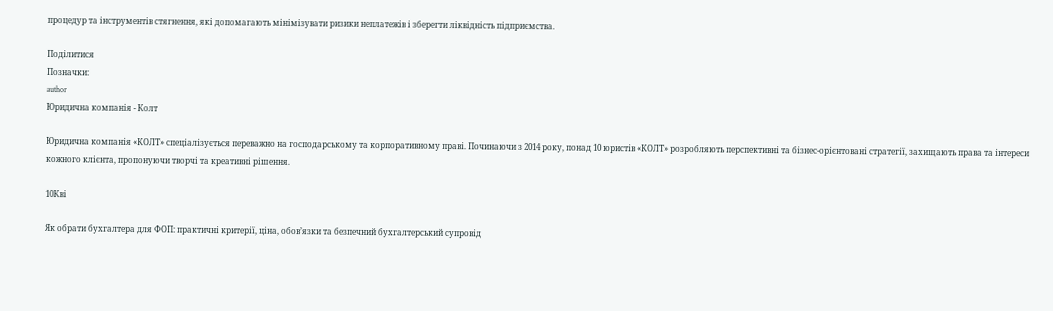процедур та інструментів стягнення, які допомагають мінімізувати ризики неплатежів і зберегти ліквідність підприємства.

Поділитися
Позначки:
author
Юридична компанія - Колт

Юридична компанія «КОЛТ» спеціалізується переважно на господарському та корпоративному праві. Починаючи з 2014 року, понад 10 юристів «КОЛТ» розробляють перспективні та бізнес-орієнтовані стратегії, захищають права та інтереси кожного клієнта, пропонуючи творчі та креативні рішення.

10Кві

Як обрати бухгалтера для ФОП: практичні критерії, ціна, обов’язки та безпечний бухгалтерський супровід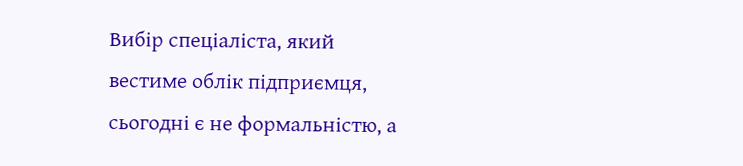Вибір спеціаліста, який вестиме облік підприємця, сьогодні є не формальністю, а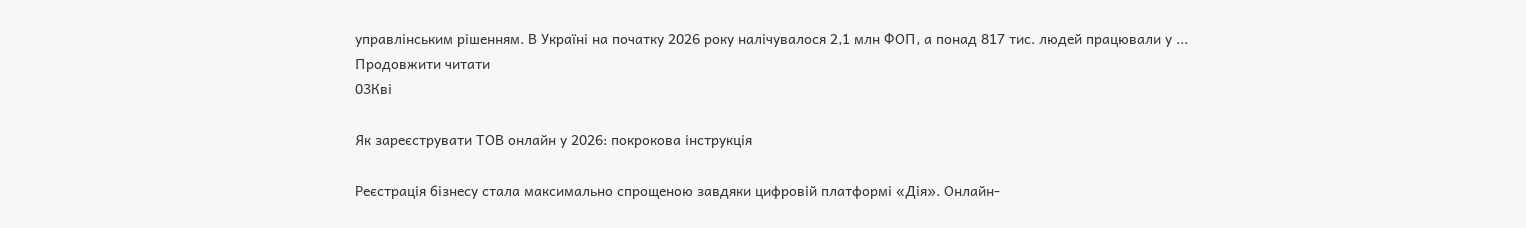управлінським рішенням. В Україні на початку 2026 року налічувалося 2,1 млн ФОП, а понад 817 тис. людей працювали у ...
Продовжити читати
03Кві

Як зареєструвати ТОВ онлайн у 2026: покрокова інструкція

Реєстрація бізнесу стала максимально спрощеною завдяки цифровій платформі «Дія». Онлайн-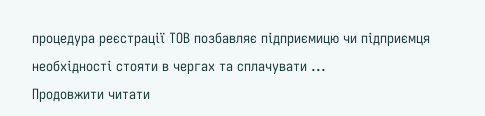процедура реєстрації ТОВ позбавляє підприємицю чи підприємця необхідності стояти в чергах та сплачувати ...
Продовжити читати